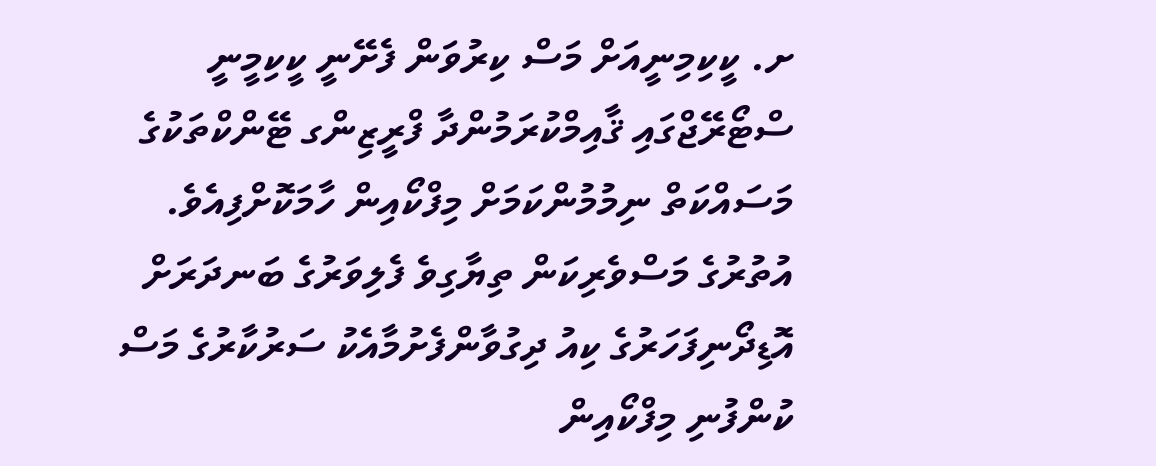ށ. ކީކިމިނީއަށް މަސް ކިރުވަން ފެށޭނީ ކީކިމީނީ ސްޓޯރޭޖްގައި ޤާއިމްކުރަމުންދާ ފްރީޒިންގ ޓޭންކްތަކުގެ މަސައްކަތް ނިމުމުންކަމަށް މިފްކޯއިން ހާމަކޮށްފިއެވެ.
އުތުރުގެ މަސްވެރިކަން ތިޔާގިވެ ފެލިވަރުގެ ބަނދަރަށް އޮޑިދޯނިފަހަރުގެ ކިއު ދިގުވާންފެށުމާއެކު ސަރުކާރުގެ މަސް ކުންފުނި މިފްކޯއިން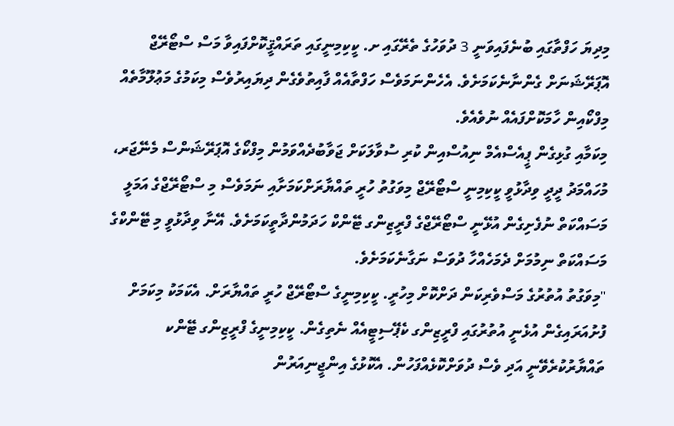މިދިޔަ ހަފްތާގައި ބުނެފައިވަނީ 3 ދުވަހުގެ ތެރޭގައި ށ. ކީކިމިނީގައި ތަރައްޤީކޮށްފައިވާ މަސް ސްޓޯރޭޖް އޮޕަރޭޝަނަށް ގެންނާނެކަމަށެވެ. އެހެންނަމަވެސް ހަފްތާއެއް ފާއިތުވެގެން ދިޔައިރުވެސް މިކަމުގެ މަޢުލޫމާތެއް މިފްކޯއިން ހާމަކޮށްފައެއް ނުވެއެވެ.
މިކަމާއި ގުޅިގެން ޕީއެސްއެމް ނިއުސްއިން ކުރި ސުވާލަކަށް ޖަވާބުދެއްވަމުން މިފްކޯގެ އޮޕަރޭޝަންސް މެނޭޖަރ، މުހައްމަދު ދީދީ ވިދާޅުވީ ކީކިމިނީ ސްޓޯރޭޖް މިވަގުތު ހުރީ ތައްޔާރަށްކަމަށާއި ނަމަވެސް މި ސްޓޯރޭޖްގެ އަމަލީ މަސައްކަތް ނުފެށިގެން އުޅޭނީ ސްޓޯރޭޖްގެ ފްރީޒިންގ ޓޭންކް ހަދަމުންދާތީކަމަށެވެ. އޭނާ ވިދާޅުވީ މި ޓޭންކްގެ މަސައްކަތް ނިމުމަށް ދެމަހެއްހާ ދުވަސް ނަގާނެކަމަށެވެ.
"މިވަގުތު އުތުރުގެ މަސްވެރިކަން ދަށްކޮށް މިހުރީ. ކީކިމިނީގެ ސްޓޯރޭޖް ހުރީ ތައްޔާރަށް. އެކަމަކު މިކަމަށް ފުށުއަރައިގެން އުޅެނީ އުތުރުގައި ފްރީޒިންގ ކެޕޭސިޓީއެއް ނެތިގެން. ކީކިމިނީގެ ފްރީޒިންގ ޓޭންކ ތައްޔާރުކުރެވޭނީ އަދި ވެސް ދުވަށްކޮޅެއްފަހުން. އެކޮޅުގެ އިންޖީނިއަރުން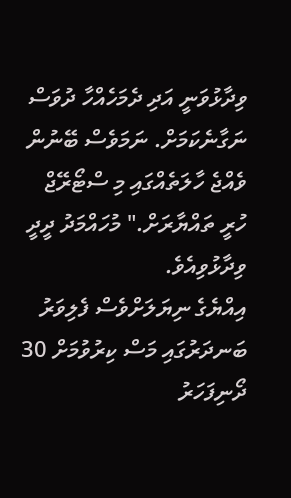ވިދާޅުވަނީ އަދި ދެމަހެއްހާ ދުވަސް ނަގާނެކަމަށް. ނަމަވެސް ބޭނުން ވެއްޖެ ހާލަތެއްގައި މި ސްޓޯރޭޖް ހުރީ ތައްޔާރަށް." މުހައްމަދު ދީދީ ވިދާޅުވިއެވެ.
އިއްޔެގެ ނިޔަލަށްވެސް ފެލިވަރު ބަނދަރުގައި މަސް ކިރުވުމަށް 30 ދޯނިފަހަރު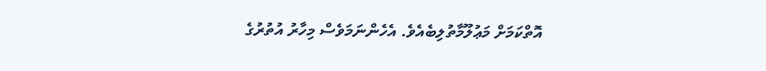އޮތްކަމަށް މަޢުލޫމާތުލިބެއެވެ. އެހެންނަމަވެސް މިހާރު އުތުރުގެ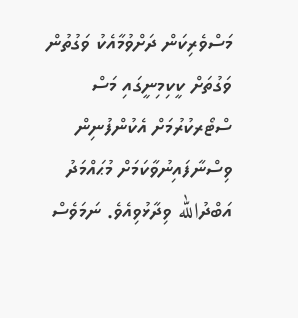މަސްވެރިކަން ދަށްވުމާއެކު ވަގުތުން ވަގުތަށް ކީކިމިނީގައި މަސް ސްޓޯރކުރުމަށް އެކުންފުނިން ވިސްނާފައިނުވާކަމަށް މުޙައްމަދު އަބްދުالله ވިދާޅުވިއެވެ. ނަމަވެސް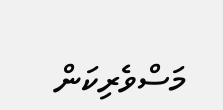މަސްވެރިކަން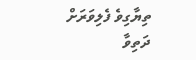ތިޔާގިވެ ފެލިވަރަށް ދަތިވާ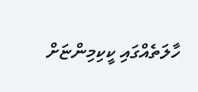ހާލަތެއްގައި ކީކިމިންޏަށް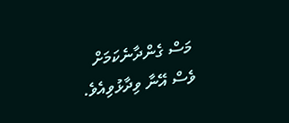މަސް ގެންދާނެކަމަށް ވެސް އޭނާ ވިދާޅުވިއެވެ.